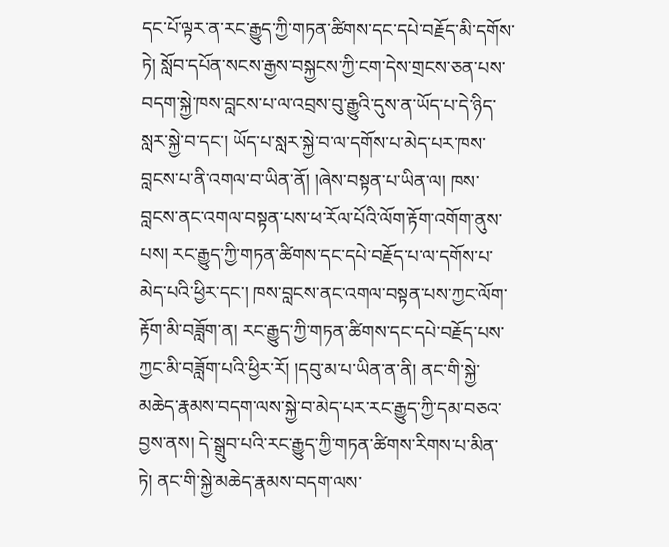དང་པོ་ལྟར་ན་རང་རྒྱུད་ཀྱི་གཏན་ཚིགས་དང་དཔེ་བརྗོད་མི་དགོས་ཏེ། སློབ་དཔོན་སངས་རྒྱས་བསྐྱངས་ཀྱི་ངག་དེས་གྲངས་ཅན་པས་བདག་སྐྱེ་ཁས་བླངས་པ་ལ་འབྲས་བུ་རྒྱུའི་དུས་ན་ཡོད་པ་དེ་ཉིད་སླར་སྐྱེ་བ་དང་། ཡོད་པ་སླར་སྐྱེ་བ་ལ་དགོས་པ་མེད་པར་ཁས་བླངས་པ་ནི་འགལ་བ་ཡིན་ནོ། །ཞེས་བསྟན་པ་ཡིན་ལ། ཁས་བླངས་ནང་འགལ་བསྟན་པས་ཕ་རོལ་པོའི་ལོག་རྟོག་འགོག་ནུས་པས། རང་རྒྱུད་ཀྱི་གཏན་ཚིགས་དང་དཔེ་བརྗོད་པ་ལ་དགོས་པ་མེད་པའི་ཕྱིར་དང་། ཁས་བླངས་ནང་འགལ་བསྟན་པས་ཀྱང་ལོག་རྟོག་མི་བཟློག་ན། རང་རྒྱུད་ཀྱི་གཏན་ཚིགས་དང་དཔེ་བརྗོད་པས་ཀྱང་མི་བཟློག་པའི་ཕྱིར་རོ། །དབུ་མ་པ་ཡིན་ན་ནི། ནང་གི་སྐྱེ་མཆེད་རྣམས་བདག་ལས་སྐྱེ་བ་མེད་པར་རང་རྒྱུད་ཀྱི་དམ་བཅའ་བྱས་ནས། དེ་སྒྲུབ་པའི་རང་རྒྱུད་ཀྱི་གཏན་ཚིགས་རིགས་པ་མིན་ཏེ། ནང་གི་སྐྱེ་མཆེད་རྣམས་བདག་ལས་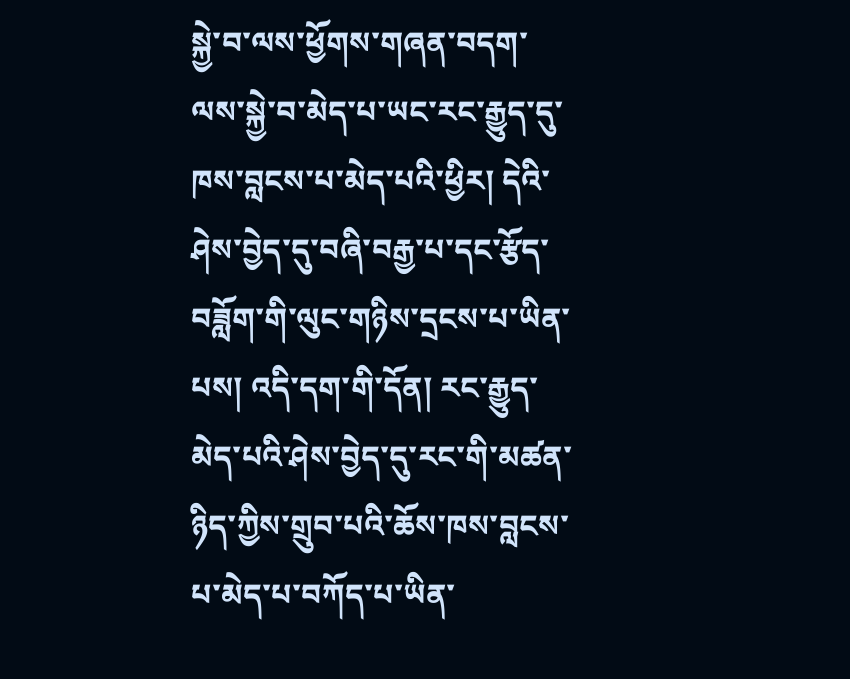སྐྱེ་བ་ལས་ཕྱོགས་གཞན་བདག་ལས་སྐྱེ་བ་མེད་པ་ཡང་རང་རྒྱུད་དུ་ཁས་བླངས་པ་མེད་པའི་ཕྱིར། དེའི་ཤེས་བྱེད་དུ་བཞི་བརྒྱ་པ་དང་རྩོད་བཟློག་གི་ལུང་གཉིས་དྲངས་པ་ཡིན་པས། འདི་དག་གི་དོན། རང་རྒྱུད་མེད་པའི་ཤེས་བྱེད་དུ་རང་གི་མཚན་ཉིད་ཀྱིས་གྲུབ་པའི་ཆོས་ཁས་བླངས་པ་མེད་པ་བཀོད་པ་ཡིན་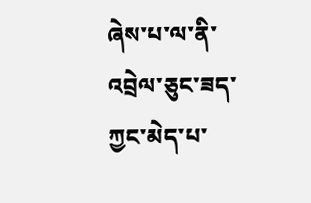ཞེས་པ་ལ་ནི་འབྲེལ་ཅུང་ཟད་ཀྱང་མེད་པ་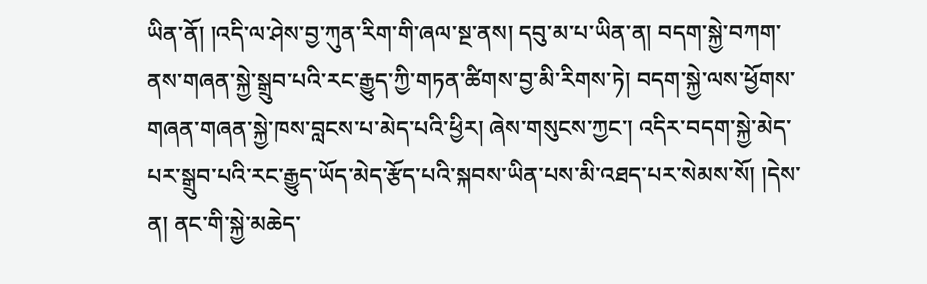ཡིན་ནོ། །འདི་ལ་ཤེས་བྱ་ཀུན་རིག་གི་ཞལ་སྔ་ནས། དབུ་མ་པ་ཡིན་ན། བདག་སྐྱེ་བཀག་ནས་གཞན་སྐྱེ་སྒྲུབ་པའི་རང་རྒྱུད་ཀྱི་གཏན་ཚིགས་བྱ་མི་རིགས་ཏེ། བདག་སྐྱེ་ལས་ཕྱོགས་གཞན་གཞན་སྐྱེ་ཁས་བླངས་པ་མེད་པའི་ཕྱིར། ཞེས་གསུངས་ཀྱང་། འདིར་བདག་སྐྱེ་མེད་པར་སྒྲུབ་པའི་རང་རྒྱུད་ཡོད་མེད་རྩོད་པའི་སྐབས་ཡིན་པས་མི་འཐད་པར་སེམས་སོ། །དེས་ན། ནང་གི་སྐྱེ་མཆེད་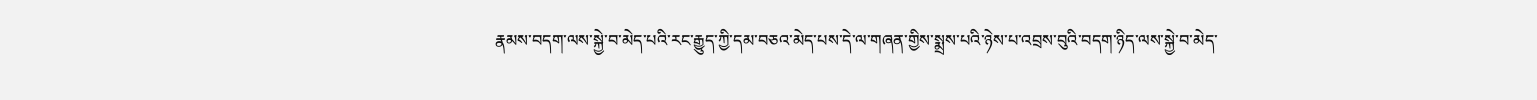རྣམས་བདག་ལས་སྐྱེ་བ་མེད་པའི་རང་རྒྱུད་ཀྱི་དམ་བཅའ་མེད་པས་དེ་ལ་གཞན་གྱིས་སྨྲས་པའི་ཉེས་པ་འབྲས་བུའི་བདག་ཉིད་ལས་སྐྱེ་བ་མེད་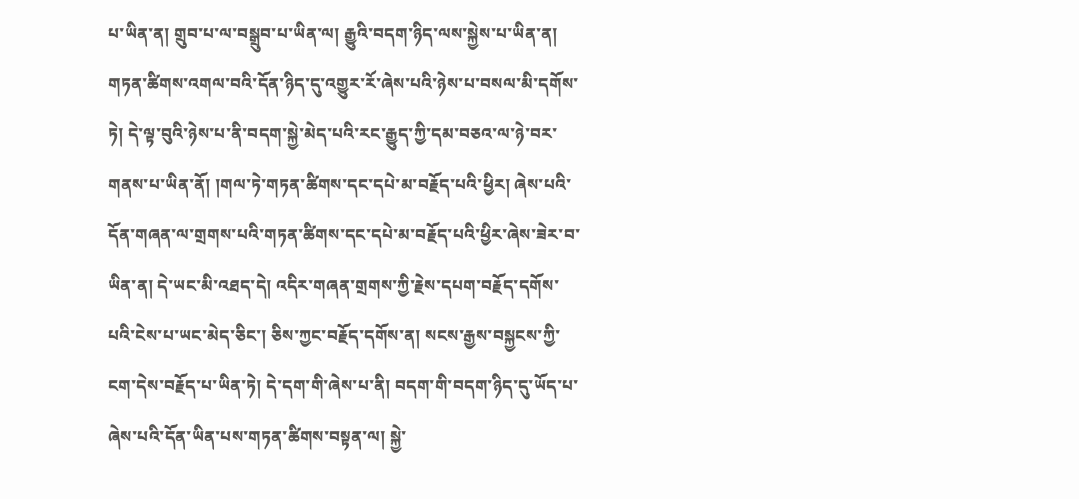པ་ཡིན་ན། གྲུབ་པ་ལ་བསྒྲུབ་པ་ཡིན་ལ། རྒྱུའི་བདག་ཉིད་ལས་སྐྱེས་པ་ཡིན་ན། གཏན་ཚིགས་འགལ་བའི་དོན་ཉིད་དུ་འགྱུར་རོ་ཞེས་པའི་ཉེས་པ་བསལ་མི་དགོས་ཏེ། དེ་ལྟ་བུའི་ཉེས་པ་ནི་བདག་སྐྱེ་མེད་པའི་རང་རྒྱུད་ཀྱི་དམ་བཅའ་ལ་ཉེ་བར་གནས་པ་ཡིན་ནོ། །གལ་ཏེ་གཏན་ཚིགས་དང་དཔེ་མ་བརྗོད་པའི་ཕྱིར། ཞེས་པའི་དོན་གཞན་ལ་གྲགས་པའི་གཏན་ཚིགས་དང་དཔེ་མ་བརྗོད་པའི་ཕྱིར་ཞེས་ཟེར་བ་ཡིན་ན། དེ་ཡང་མི་འཐད་དེ། འདིར་གཞན་གྲགས་ཀྱི་རྗེས་དཔག་བརྗོད་དགོས་པའི་ངེས་པ་ཡང་མེད་ཅིང་། ཅིས་ཀྱང་བརྗོད་དགོས་ན། སངས་རྒྱས་བསྐྱངས་ཀྱི་ངག་དེས་བརྗོད་པ་ཡིན་ཏེ། དེ་དག་གི་ཞེས་པ་ནི། བདག་གི་བདག་ཉིད་དུ་ཡོད་པ་ཞེས་པའི་དོན་ཡིན་པས་གཏན་ཚིགས་བསྟན་ལ། སྐྱེ་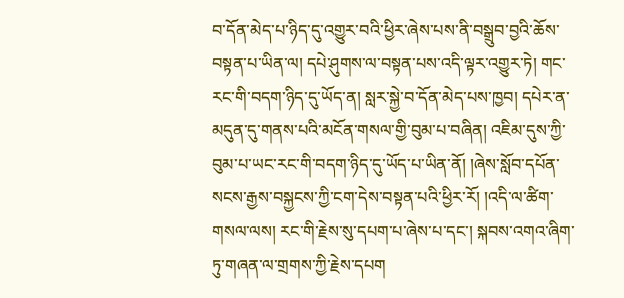བ་དོན་མེད་པ་ཉིད་དུ་འགྱུར་བའི་ཕྱིར་ཞེས་པས་ནི་བསྒྲུབ་བྱའི་ཆོས་བསྟན་པ་ཡིན་ལ། དཔེ་ཤུགས་ལ་བསྟན་པས་འདི་ལྟར་འགྱུར་ཏེ། གང་རང་གི་བདག་ཉིད་དུ་ཡོད་ན། སླར་སྐྱེ་བ་དོན་མེད་པས་ཁྱབ། དཔེར་ན་མདུན་དུ་གནས་པའི་མངོན་གསལ་གྱི་བུམ་པ་བཞིན། འཇིམ་དུས་ཀྱི་བུམ་པ་ཡང་རང་གི་བདག་ཉིད་དུ་ཡོད་པ་ཡིན་ནོ། །ཞེས་སློབ་དཔོན་སངས་རྒྱས་བསྐྱངས་ཀྱི་ངག་དེས་བསྟན་པའི་ཕྱིར་རོ། །འདི་ལ་ཚིག་གསལ་ལས། རང་གི་རྗེས་སུ་དཔག་པ་ཞེས་པ་དང་། སྐབས་འགའ་ཞིག་ཏུ་གཞན་ལ་གྲགས་ཀྱི་རྗེས་དཔག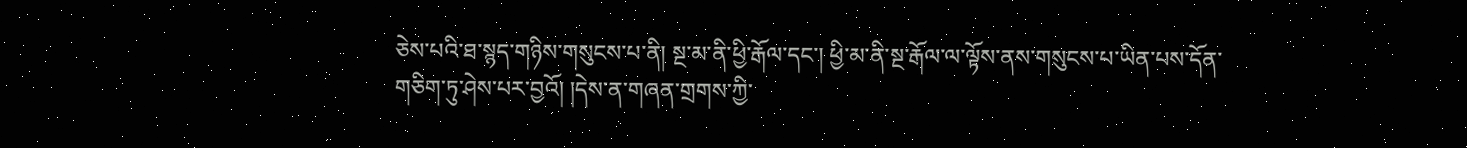ཅེས་པའི་ཐ་སྙད་གཉིས་གསུངས་པ་ནི། སྔ་མ་ནི་ཕྱི་རྒོལ་དང་། ཕྱི་མ་ནི་སྔ་རྒོལ་ལ་ལྟོས་ནས་གསུངས་པ་ཡིན་པས་དོན་གཅིག་ཏུ་ཤེས་པར་བྱའོ། །དེས་ན་གཞན་གྲགས་ཀྱི་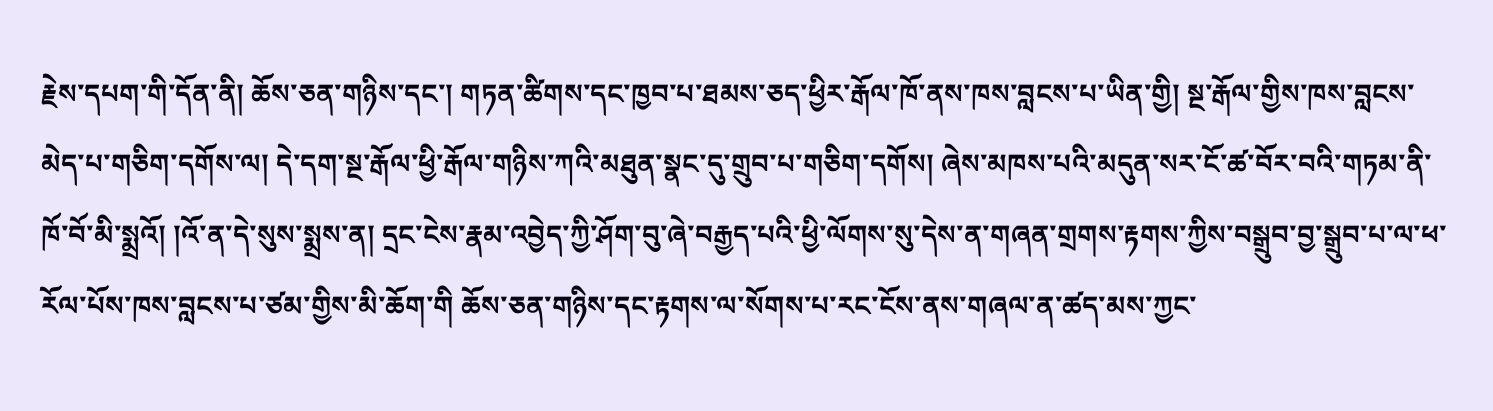རྗེས་དཔག་གི་དོན་ནི། ཆོས་ཅན་གཉིས་དང་། གཏན་ཚིགས་དང་ཁྱབ་པ་ཐམས་ཅད་ཕྱིར་རྒོལ་ཁོ་ནས་ཁས་བླངས་པ་ཡིན་གྱི། སྔ་རྒོལ་གྱིས་ཁས་བླངས་མེད་པ་གཅིག་དགོས་ལ། དེ་དག་སྔ་རྒོལ་ཕྱི་རྒོལ་གཉིས་ཀའི་མཐུན་སྣང་དུ་གྲུབ་པ་གཅིག་དགོས། ཞེས་མཁས་པའི་མདུན་སར་ངོ་ཚ་བོར་བའི་གཏམ་ནི་ཁོ་བོ་མི་སྨྲའོ། །འོ་ན་དེ་སུས་སྨྲས་ན། དྲང་ངེས་རྣམ་འབྱེད་ཀྱི་ཤོག་བུ་ཞེ་བརྒྱད་པའི་ཕྱི་ལོགས་སུ་དེས་ན་གཞན་གྲགས་རྟགས་ཀྱིས་བསྒྲུབ་བྱ་སྒྲུབ་པ་ལ་ཕ་རོལ་པོས་ཁས་བླངས་པ་ཙམ་གྱིས་མི་ཆོག་གི ཆོས་ཅན་གཉིས་དང་རྟགས་ལ་སོགས་པ་རང་ངོས་ནས་གཞལ་ན་ཚད་མས་ཀྱང་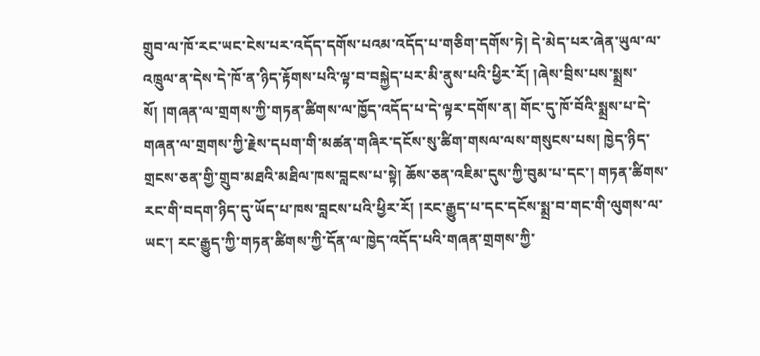གྲུབ་ལ་ཁོ་རང་ཡང་ངེས་པར་འདོད་དགོས་པའམ་འདོད་པ་གཅིག་དགོས་ཏེ། དེ་མེད་པར་ཞེན་ཡུལ་ལ་འཁྲུལ་ན་དེས་དེ་ཁོ་ན་ཉིད་རྟོགས་པའི་ལྟ་བ་བསྐྱེད་པར་མི་ནུས་པའི་ཕྱིར་རོ། །ཞེས་བྲིས་པས་སྨྲས་སོ། །གཞན་ལ་གྲགས་ཀྱི་གཏན་ཚིགས་ལ་ཁྱོད་འདོད་པ་དེ་ལྟར་དགོས་ན། གོང་དུ་ཁོ་བོའི་སྨྲས་པ་དེ་གཞན་ལ་གྲགས་ཀྱི་རྗེས་དཔག་གི་མཚན་གཞིར་དངོས་སུ་ཚིག་གསལ་ལས་གསུངས་པས། ཁྱེད་ཉིད་གྲངས་ཅན་གྱི་གྲུབ་མཐའི་མཐིལ་ཁས་བླངས་པ་སྟེ། ཆོས་ཅན་འཇིམ་དུས་ཀྱི་བུམ་པ་དང་། གཏན་ཚིགས་རང་གི་བདག་ཉིད་དུ་ཡོད་པ་ཁས་བླངས་པའི་ཕྱིར་རོ། །རང་རྒྱུད་པ་དང་དངོས་སྨྲ་བ་གང་གི་ལུགས་ལ་ཡང་། རང་རྒྱུད་ཀྱི་གཏན་ཚིགས་ཀྱི་དོན་ལ་ཁྱེད་འདོད་པའི་གཞན་གྲགས་ཀྱི་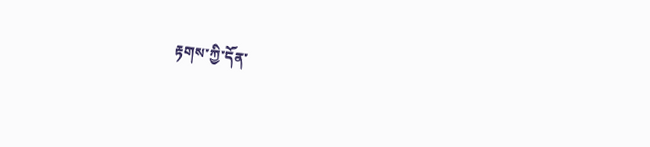རྟགས་ཀྱི་དོན་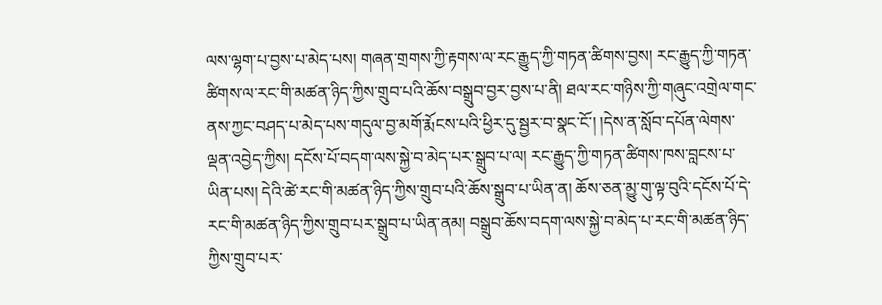ལས་ལྷག་པ་བྱས་པ་མེད་པས། གཞན་གྲགས་ཀྱི་རྟགས་ལ་རང་རྒྱུད་ཀྱི་གཏན་ཚིགས་བྱས། རང་རྒྱུད་ཀྱི་གཏན་ཚིགས་ལ་རང་གི་མཚན་ཉིད་ཀྱིས་གྲུབ་པའི་ཆོས་བསྒྲུབ་བྱར་བྱས་པ་ནི། ཐལ་རང་གཉིས་ཀྱི་གཞུང་འགྲེལ་གང་ནས་ཀྱང་བཤད་པ་མེད་པས་གདུལ་བྱ་མགོ་རྨོངས་པའི་ཕྱིར་དུ་སྦྱར་བ་སྣང་ངོ་། །དེས་ན་སློབ་དཔོན་ལེགས་ལྡན་འབྱེད་ཀྱིས། དངོས་པོ་བདག་ལས་སྐྱེ་བ་མེད་པར་སྒྲུབ་པ་ལ། རང་རྒྱུད་ཀྱི་གཏན་ཚིགས་ཁས་བླངས་པ་ཡིན་པས། དེའི་ཚེ་རང་གི་མཚན་ཉིད་ཀྱིས་གྲུབ་པའི་ཆོས་སྒྲུབ་པ་ཡིན་ན། ཆོས་ཅན་མྱུ་གུ་ལྟ་བུའི་དངོས་པོ་དེ་རང་གི་མཚན་ཉིད་ཀྱིས་གྲུབ་པར་སྒྲུབ་པ་ཡིན་ནམ། བསྒྲུབ་ཆོས་བདག་ལས་སྐྱེ་བ་མེད་པ་རང་གི་མཚན་ཉིད་ཀྱིས་གྲུབ་པར་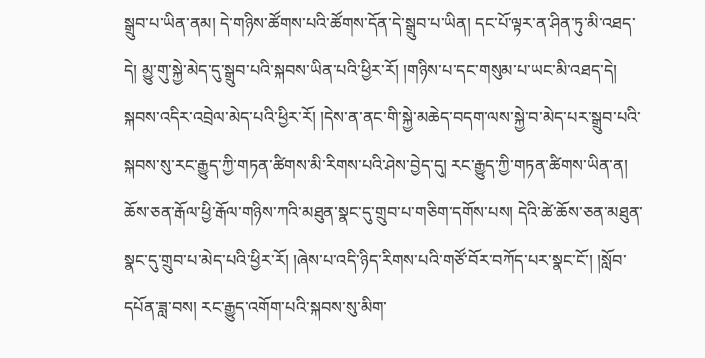སྒྲུབ་པ་ཡིན་ནམ། དེ་གཉིས་ཚོགས་པའི་ཚོགས་དོན་དེ་སྒྲུབ་པ་ཡིན། དང་པོ་ལྟར་ན་ཤིན་ཏུ་མི་འཐད་དེ། མྱུ་གུ་སྐྱེ་མེད་དུ་སྒྲུབ་པའི་སྐབས་ཡིན་པའི་ཕྱིར་རོ། །གཉིས་པ་དང་གསུམ་པ་ཡང་མི་འཐད་དེ། སྐབས་འདིར་འབྲེལ་མེད་པའི་ཕྱིར་རོ། །དེས་ན་ནང་གི་སྐྱེ་མཆེད་བདག་ལས་སྐྱེ་བ་མེད་པར་སྒྲུབ་པའི་སྐབས་སུ་རང་རྒྱུད་ཀྱི་གཏན་ཚིགས་མི་རིགས་པའི་ཤེས་བྱེད་དུ། རང་རྒྱུད་ཀྱི་གཏན་ཚིགས་ཡིན་ན། ཆོས་ཅན་རྒོལ་ཕྱི་རྒོལ་གཉིས་ཀའི་མཐུན་སྣང་དུ་གྲུབ་པ་གཅིག་དགོས་པས། དེའི་ཚེ་ཆོས་ཅན་མཐུན་སྣང་དུ་གྲུབ་པ་མེད་པའི་ཕྱིར་རོ། །ཞེས་པ་འདི་ཉིད་རིགས་པའི་གཙོ་བོར་བཀོད་པར་སྣང་ངོ་། །སློབ་དཔོན་ཟླ་བས། རང་རྒྱུད་འགོག་པའི་སྐབས་སུ་མིག་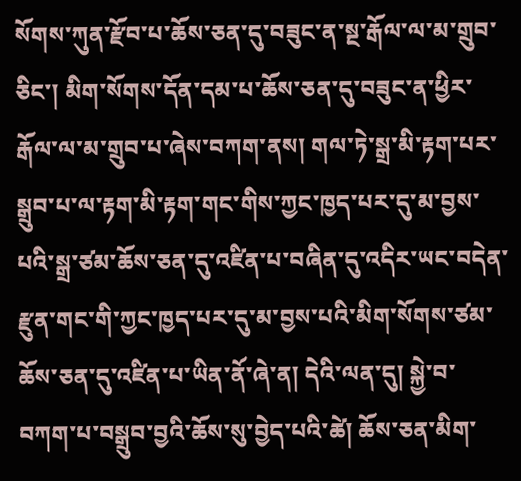སོགས་ཀུན་རྫོབ་པ་ཆོས་ཅན་དུ་བཟུང་ན་སྔ་རྒོལ་ལ་མ་གྲུབ་ཅིང་། མིག་སོགས་དོན་དམ་པ་ཆོས་ཅན་དུ་བཟུང་ན་ཕྱིར་རྒོལ་ལ་མ་གྲུབ་པ་ཞེས་བཀག་ནས། གལ་ཏེ་སྒྲ་མི་རྟག་པར་སྒྲུབ་པ་ལ་རྟག་མི་རྟག་གང་གིས་ཀྱང་ཁྱད་པར་དུ་མ་བྱས་པའི་སྒྲ་ཙམ་ཆོས་ཅན་དུ་འཛིན་པ་བཞིན་དུ་འདིར་ཡང་བདེན་རྫུན་གང་གི་ཀྱང་ཁྱད་པར་དུ་མ་བྱས་པའི་མིག་སོགས་ཙམ་ཆོས་ཅན་དུ་འཛིན་པ་ཡིན་ནོ་ཞེ་ན། དེའི་ལན་དུ། སྐྱེ་བ་བཀག་པ་བསྒྲུབ་བྱའི་ཆོས་སུ་བྱེད་པའི་ཚེ། ཆོས་ཅན་མིག་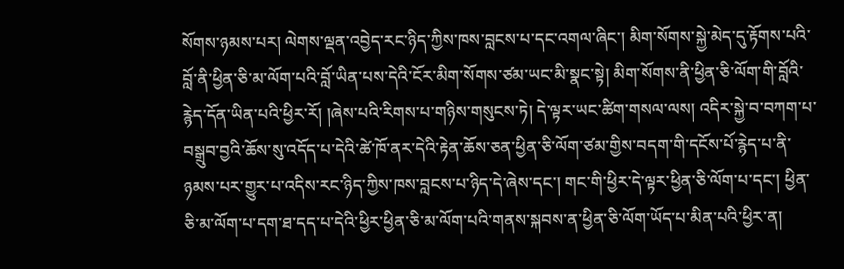སོགས་ཉམས་པར། ལེགས་ལྡན་འབྱེད་རང་ཉིད་ཀྱིས་ཁས་བླངས་པ་དང་འགལ་ཞིང་། མིག་སོགས་སྐྱེ་མེད་དུ་རྟོགས་པའི་བློ་ནི་ཕྱིན་ཅི་མ་ལོག་པའི་བློ་ཡིན་པས་དེའི་ངོར་མིག་སོགས་ཙམ་ཡང་མི་སྣང་སྟེ། མིག་སོགས་ནི་ཕྱིན་ཅི་ལོག་གི་བློའི་རྙེད་དོན་ཡིན་པའི་ཕྱིར་རོ། །ཞེས་པའི་རིགས་པ་གཉིས་གསུངས་ཏེ། དེ་ལྟར་ཡང་ཚིག་གསལ་ལས། འདིར་སྐྱེ་བ་བཀག་པ་བསྒྲུབ་བྱའི་ཆོས་སུ་འདོད་པ་དེའི་ཚེ་ཁོ་ནར་དེའི་རྟེན་ཆོས་ཅན་ཕྱིན་ཅི་ལོག་ཙམ་གྱིས་བདག་གི་དངོས་པོ་རྙེད་པ་ནི་ཉམས་པར་གྱུར་པ་འདིས་རང་ཉིད་ཀྱིས་ཁས་བླངས་པ་ཉིད་དེ་ཞེས་དང་། གང་གི་ཕྱིར་དེ་ལྟར་ཕྱིན་ཅི་ལོག་པ་དང་། ཕྱིན་ཅི་མ་ལོག་པ་དག་ཐ་དད་པ་དེའི་ཕྱིར་ཕྱིན་ཅི་མ་ལོག་པའི་གནས་སྐབས་ན་ཕྱིན་ཅི་ལོག་ཡོད་པ་མིན་པའི་ཕྱིར་ན།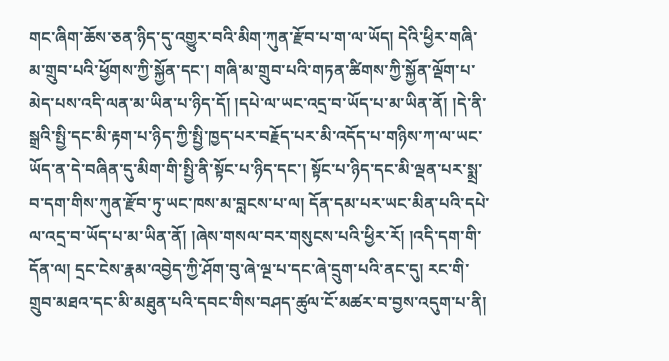གང་ཞིག་ཆོས་ཅན་ཉིད་དུ་འགྱུར་བའི་མིག་ཀུན་རྫོབ་པ་ག་ལ་ཡོད། དེའི་ཕྱིར་གཞི་མ་གྲུབ་པའི་ཕྱོགས་ཀྱི་སྐྱོན་དང་། གཞི་མ་གྲུབ་པའི་གཏན་ཚིགས་ཀྱི་སྐྱོན་ལྡོག་པ་མེད་པས་འདི་ལན་མ་ཡིན་པ་ཉིད་དོ། །དཔེ་ལ་ཡང་འདྲ་བ་ཡོད་པ་མ་ཡིན་ནོ། །དེ་ནི་སྒྲའི་སྤྱི་དང་མི་རྟག་པ་ཉིད་ཀྱི་སྤྱི་ཁྱད་པར་བརྗོད་པར་མི་འདོད་པ་གཉིས་ཀ་ལ་ཡང་ཡོད་ན་དེ་བཞིན་དུ་མིག་གི་སྤྱི་ནི་སྟོང་པ་ཉིད་དང་། སྟོང་པ་ཉིད་དང་མི་ལྡན་པར་སྨྲ་བ་དག་གིས་ཀུན་རྫོབ་ཏུ་ཡང་ཁས་མ་བླངས་པ་ལ། དོན་དམ་པར་ཡང་མིན་པའི་དཔེ་ལ་འདྲ་བ་ཡོད་པ་མ་ཡིན་ནོ། །ཞེས་གསལ་བར་གསུངས་པའི་ཕྱིར་རོ། །འདི་དག་གི་དོན་ལ། དྲང་ངེས་རྣམ་འབྱེད་ཀྱི་ཤོག་བུ་ཞེ་ལྔ་པ་དང་ཞེ་དྲུག་པའི་ནང་དུ། རང་གི་གྲུབ་མཐའ་དང་མི་མཐུན་པའི་དབང་གིས་བཤད་ཚུལ་ངོ་མཚར་བ་བྱས་འདུག་པ་ནི།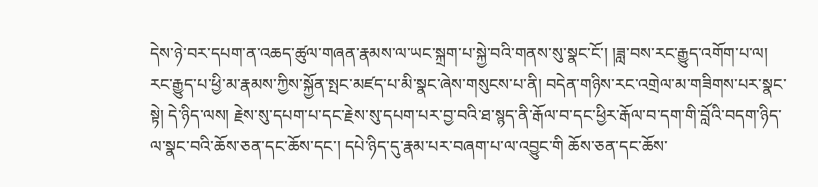དེས་ཉེ་བར་དཔག་ན་འཆད་ཚུལ་གཞན་རྣམས་ལ་ཡང་སྐྲག་པ་སྐྱེ་བའི་གནས་སུ་སྣང་ངོ་། །ཟླ་བས་རང་རྒྱུད་འགོག་པ་ལ། རང་རྒྱུད་པ་ཕྱི་མ་རྣམས་ཀྱིས་སྐྱོན་སྤང་མཛད་པ་མི་སྣང་ཞེས་གསུངས་པ་ནི། བདེན་གཉིས་རང་འགྲེལ་མ་གཟིགས་པར་སྣང་སྟེ། དེ་ཉིད་ལས། རྗེས་སུ་དཔག་པ་དང་རྗེས་སུ་དཔག་པར་བྱ་བའི་ཐ་སྙད་ནི་རྒོལ་བ་དང་ཕྱིར་རྒོལ་བ་དག་གི་བློའི་བདག་ཉིད་ལ་སྣང་བའི་ཆོས་ཅན་དང་ཆོས་དང་། དཔེ་ཉིད་དུ་རྣམ་པར་བཞག་པ་ལ་འབྱུང་གི ཆོས་ཅན་དང་ཆོས་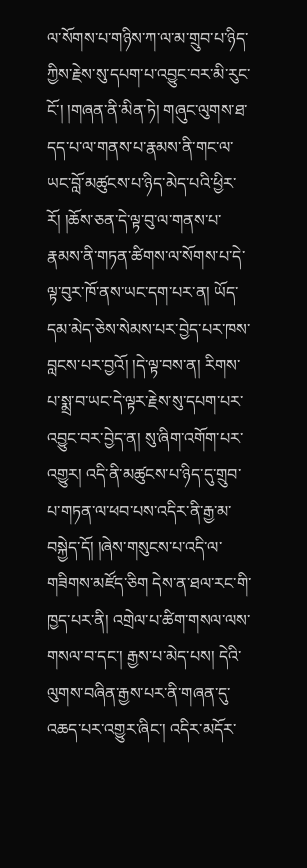ལ་སོགས་པ་གཉིས་ཀ་ལ་མ་གྲུབ་པ་ཉིད་ཀྱིས་རྗེས་སུ་དཔག་པ་འབྱུང་བར་མི་རུང་ངོ་། །གཞན་ནི་མིན་ཏེ། གཞུང་ལུགས་ཐ་དད་པ་ལ་གནས་པ་རྣམས་ནི་གང་ལ་ཡང་བློ་མཚུངས་པ་ཉིད་མེད་པའི་ཕྱིར་རོ། །ཆོས་ཅན་དེ་ལྟ་བུ་ལ་གནས་པ་རྣམས་ནི་གཏན་ཚིགས་ལ་སོགས་པ་དེ་ལྟ་བུར་ཁོ་ནས་ཡང་དག་པར་ན། ཡོད་དམ་མེད་ཅེས་སེམས་པར་བྱེད་པར་ཁས་བླངས་པར་བྱའོ། །དེ་ལྟ་བས་ན། རིགས་པ་སྨྲ་བ་ཡང་དེ་ལྟར་རྗེས་སུ་དཔག་པར་འབྱུང་བར་བྱེད་ན། སུ་ཞིག་འགོག་པར་འགྱུར། འདི་ནི་མཚུངས་པ་ཉིད་དུ་གྲུབ་པ་གཏན་ལ་ཕབ་པས་འདིར་ནི་རྒྱ་མ་བསྐྱེད་དོ། །ཞེས་གསུངས་པ་འདི་ལ་གཟིགས་མཛོད་ཅིག དེས་ན་ཐལ་རང་གི་ཁྱད་པར་ནི། འགྲེལ་པ་ཚིག་གསལ་ལས་གསལ་བ་དང་། རྒྱས་པ་མེད་པས། དེའི་ལུགས་བཞིན་རྒྱས་པར་ནི་གཞན་དུ་འཆད་པར་འགྱུར་ཞིང་། འདིར་མདོར་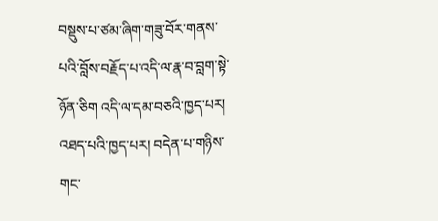བསྡུས་པ་ཙམ་ཞིག་གཟུ་བོར་གནས་པའི་བློས་བརྗོད་པ་འདི་ལ་རྣ་བ་བླག་སྟེ་ཉོན་ཅིག འདི་ལ་དམ་བཅའི་ཁྱད་པར། འཐད་པའི་ཁྱད་པར། བདེན་པ་གཉིས་གང་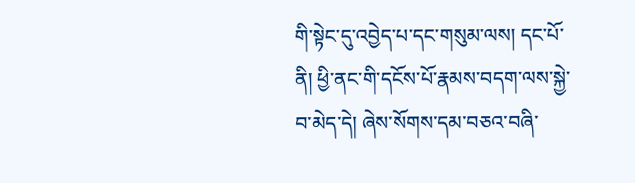གི་སྟེང་དུ་འབྱེད་པ་དང་གསུམ་ལས། དང་པོ་ནི། ཕྱི་ནང་གི་དངོས་པོ་རྣམས་བདག་ལས་སྐྱེ་བ་མེད་དེ། ཞེས་སོགས་དམ་བཅའ་བཞི་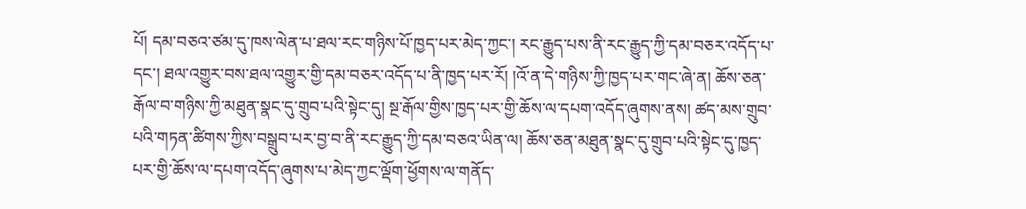པོ། དམ་བཅའ་ཙམ་དུ་ཁས་ལེན་པ་ཐལ་རང་གཉིས་པོ་ཁྱད་པར་མེད་ཀྱང་། རང་རྒྱུད་པས་ནི་རང་རྒྱུད་ཀྱི་དམ་བཅར་འདོད་པ་དང་། ཐལ་འགྱུར་བས་ཐལ་འགྱུར་གྱི་དམ་བཅར་འདོད་པ་ནི་ཁྱད་པར་རོ། །འོ་ན་དེ་གཉིས་ཀྱི་ཁྱད་པར་གང་ཞེ་ན། ཆོས་ཅན་རྒོལ་བ་གཉིས་ཀྱི་མཐུན་སྣང་དུ་གྲུབ་པའི་སྟེང་དུ། སྔ་རྒོལ་གྱིས་ཁྱད་པར་གྱི་ཆོས་ལ་དཔག་འདོད་ཞུགས་ནས། ཚད་མས་གྲུབ་པའི་གཏན་ཚིགས་ཀྱིས་བསྒྲུབ་པར་བྱ་བ་ནི་རང་རྒྱུད་ཀྱི་དམ་བཅའ་ཡིན་ལ། ཆོས་ཅན་མཐུན་སྣང་དུ་གྲུབ་པའི་སྟེང་དུ་ཁྱད་པར་གྱི་ཆོས་ལ་དཔག་འདོད་ཞུགས་པ་མེད་ཀྱང་ལྡོག་ཕྱོགས་ལ་གནོད་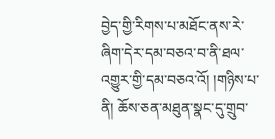བྱེད་གྱི་རིགས་པ་མཐོང་ནས་རེ་ཞིག་དེར་དམ་བཅའ་བ་ནི་ཐལ་འགྱུར་གྱི་དམ་བཅའ་འོ། །གཉིས་པ་ནི། ཆོས་ཅན་མཐུན་སྣང་དུ་གྲུབ་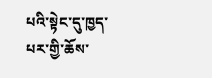པའི་སྟེང་དུ་ཁྱད་པར་གྱི་ཆོས་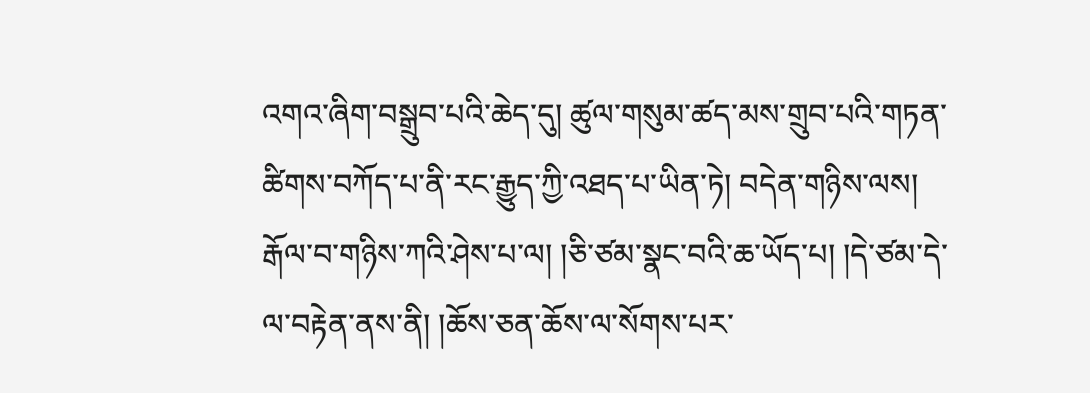འགའ་ཞིག་བསྒྲུབ་པའི་ཆེད་དུ། ཚུལ་གསུམ་ཚད་མས་གྲུབ་པའི་གཏན་ཚིགས་བཀོད་པ་ནི་རང་རྒྱུད་ཀྱི་འཐད་པ་ཡིན་ཏེ། བདེན་གཉིས་ལས། རྒོལ་བ་གཉིས་ཀའི་ཤེས་པ་ལ། །ཅི་ཙམ་སྣང་བའི་ཆ་ཡོད་པ། །དེ་ཙམ་དེ་ལ་བརྟེན་ནས་ནི། །ཆོས་ཅན་ཆོས་ལ་སོགས་པར་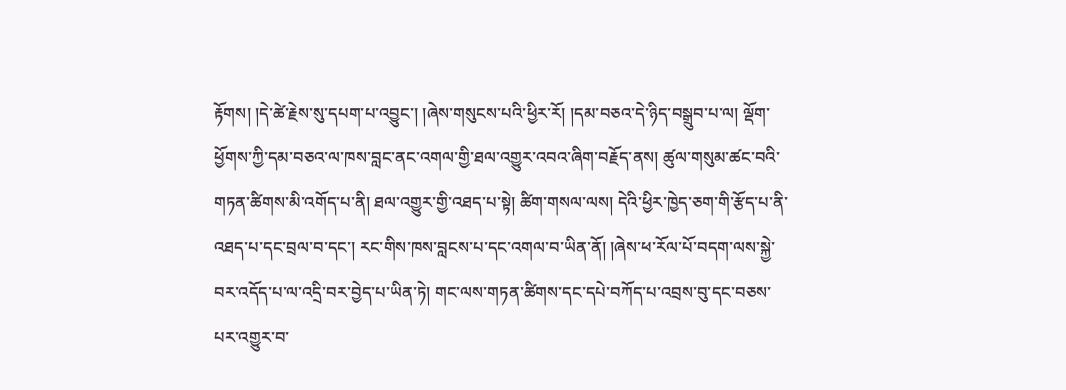རྟོགས། །དེ་ཚེ་རྗེས་སུ་དཔག་པ་འབྱུང་། །ཞེས་གསུངས་པའི་ཕྱིར་རོ། །དམ་བཅའ་དེ་ཉིད་བསྒྲུབ་པ་ལ། ལྡོག་ཕྱོགས་ཀྱི་དམ་བཅའ་ལ་ཁས་བླང་ནང་འགལ་གྱི་ཐལ་འགྱུར་འབའ་ཞིག་བརྗོད་ནས། ཚུལ་གསུམ་ཚང་བའི་གཏན་ཚིགས་མི་འགོད་པ་ནི། ཐལ་འགྱུར་གྱི་འཐད་པ་སྟེ། ཚིག་གསལ་ལས། དེའི་ཕྱིར་ཁྱེད་ཅག་གི་རྩོད་པ་ནི་འཐད་པ་དང་བྲལ་བ་དང་། རང་གིས་ཁས་བླངས་པ་དང་འགལ་བ་ཡིན་ནོ། །ཞེས་ཕ་རོལ་པོ་བདག་ལས་སྐྱེ་བར་འདོད་པ་ལ་འདྲི་བར་བྱེད་པ་ཡིན་ཏེ། གང་ལས་གཏན་ཚིགས་དང་དཔེ་བཀོད་པ་འབྲས་བུ་དང་བཅས་པར་འགྱུར་བ་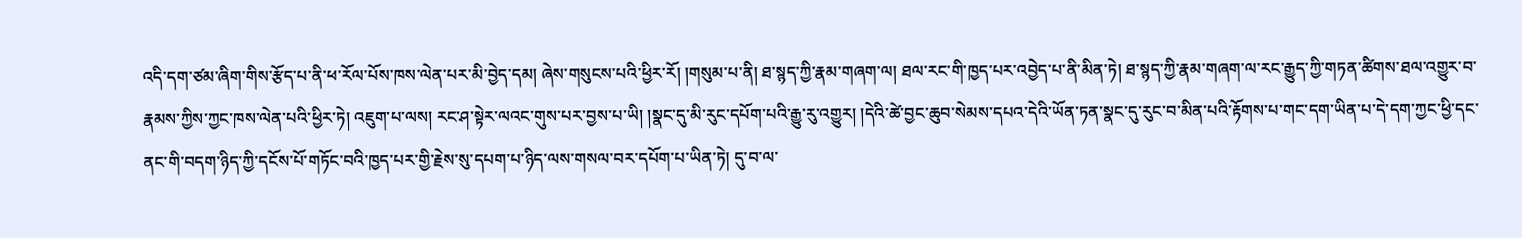འདི་དག་ཙམ་ཞིག་གིས་རྩོད་པ་ནི་ཕ་རོལ་པོས་ཁས་ལེན་པར་མི་བྱེད་དམ། ཞེས་གསུངས་པའི་ཕྱིར་རོ། །གསུམ་པ་ནི། ཐ་སྙད་ཀྱི་རྣམ་གཞག་ལ། ཐལ་རང་གི་ཁྱད་པར་འབྱེད་པ་ནི་མིན་ཏེ། ཐ་སྙད་ཀྱི་རྣམ་གཞག་ལ་རང་རྒྱུད་ཀྱི་གཏན་ཚིགས་ཐལ་འགྱུར་བ་རྣམས་ཀྱིས་ཀྱང་ཁས་ལེན་པའི་ཕྱིར་ཏེ། འཇུག་པ་ལས། རང་ཤ་སྟེར་ལའང་གུས་པར་བྱས་པ་ཡི། །སྣང་དུ་མི་རུང་དཔོག་པའི་རྒྱུ་རུ་འགྱུར། །དེའི་ཚེ་བྱང་ཆུབ་སེམས་དཔའ་དེའི་ཡོན་ཏན་སྣང་དུ་རུང་བ་མིན་པའི་རྟོགས་པ་གང་དག་ཡིན་པ་དེ་དག་ཀྱང་ཕྱི་དང་ནང་གི་བདག་ཉིད་ཀྱི་དངོས་པོ་གཏོང་བའི་ཁྱད་པར་གྱི་རྗེས་སུ་དཔག་པ་ཉིད་ལས་གསལ་བར་དཔོག་པ་ཡིན་ཏེ། དུ་བ་ལ་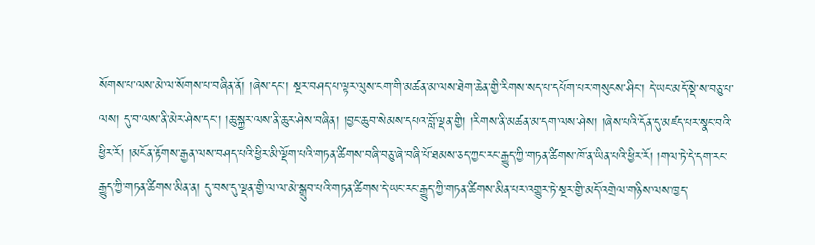སོགས་པ་ལས་མེ་ལ་སོགས་པ་བཞིན་ནོ། །ཞེས་དང་། སྔར་བཤད་པ་ལྟར་ལུས་ངག་གི་མཚན་མ་ལས་ཐེག་ཆེན་གྱི་རིགས་སད་པ་དཔོག་པར་གསུངས་ཤིང་། དེ་ཡང་མདོ་སྡེ་ས་བཅུ་པ་ལས། དུ་བ་ལས་ནི་མེར་ཤེས་དང་། །ཆུ་སྐྱར་ལས་ནི་ཆུར་ཤེས་བཞིན། །བྱང་ཆུབ་སེམས་དཔའ་བློ་ལྡན་གྱི། །རིགས་ནི་མཚན་མ་དག་ལས་ཤེས། །ཞེས་པའི་དོན་དུ་མཛད་པར་སྣང་བའི་ཕྱིར་རོ། །མངོན་རྟོགས་རྒྱན་ལས་བཤད་པའི་ཕྱིར་མི་ལྡོག་པའི་གཏན་ཚིགས་བཞི་བཅུ་ཞེ་བཞི་པོ་ཐམས་ཅད་ཀྱང་རང་རྒྱུད་ཀྱི་གཏན་ཚིགས་ཁོ་ན་ཡིན་པའི་ཕྱིར་རོ། །གལ་ཏེ་དེ་དག་རང་རྒྱུད་ཀྱི་གཏན་ཚིགས་མིན་ན། དུ་བས་དུ་ལྡན་གྱི་ལ་ལ་མེ་སྒྲུབ་པའི་གཏན་ཚིགས་དེ་ཡང་རང་རྒྱུད་ཀྱི་གཏན་ཚིགས་མིན་པར་འགྱུར་ཏེ་སྔར་གྱི་མདོ་འགྲེལ་གཉིས་ལས་ཁྱད་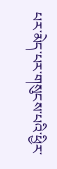པར་མེད་པར་གསུངས་པའི་ཕྱིར་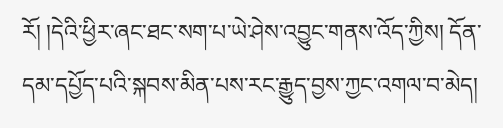རོ། །དེའི་ཕྱིར་ཞང་ཐང་སག་པ་ཡེ་ཤེས་འབྱུང་གནས་འོད་ཀྱིས། དོན་དམ་དཔྱོད་པའི་སྐབས་མིན་པས་རང་རྒྱུད་བྱས་ཀྱང་འགལ་བ་མེད།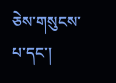ཅེས་གསུངས་པ་དང་།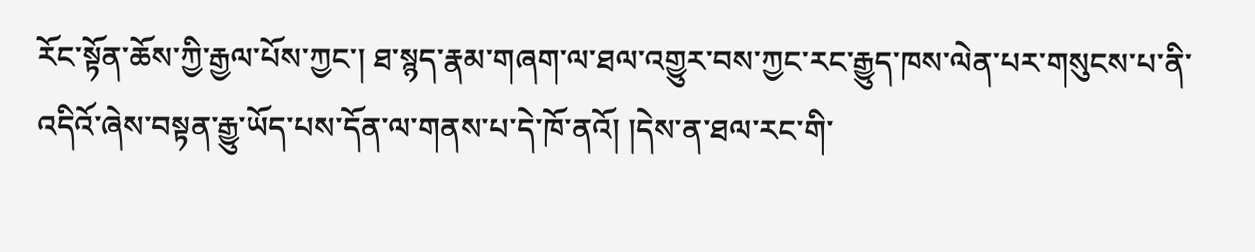རོང་སྟོན་ཆོས་ཀྱི་རྒྱལ་པོས་ཀྱང་། ཐ་སྙད་རྣམ་གཞག་ལ་ཐལ་འགྱུར་བས་ཀྱང་རང་རྒྱུད་ཁས་ལེན་པར་གསུངས་པ་ནི་འདིའོ་ཞེས་བསྟན་རྒྱུ་ཡོད་པས་དོན་ལ་གནས་པ་དེ་ཁོ་ནའོ། །དེས་ན་ཐལ་རང་གི་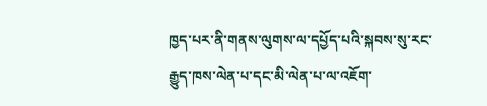ཁྱད་པར་ནི་གནས་ལུགས་ལ་དཔྱོད་པའི་སྐབས་སུ་རང་རྒྱུད་ཁས་ལེན་པ་དང་མི་ལེན་པ་ལ་འཇོག་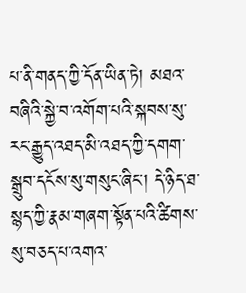པ་ནི་གནད་ཀྱི་དོན་ཡིན་ཏེ། མཐའ་བཞིའི་སྐྱེ་བ་འགོག་པའི་སྐབས་སུ་རང་རྒྱུད་འཐད་མི་འཐད་ཀྱི་དགག་སྒྲུབ་དངོས་སུ་གསུང་ཞིང་། དེ་ཉིད་ཐ་སྙད་ཀྱི་རྣམ་གཞག་སྟོན་པའི་ཚིགས་སུ་བཅད་པ་འགའ་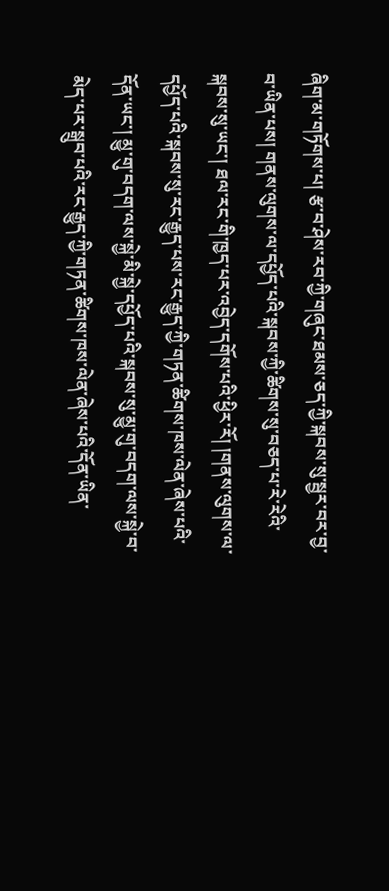ཞིག་མ་གཏོགས་པ། རྩ་བ་ཤེས་རབ་ཀྱི་གཞུང་ཐམས་ཅད་ཀྱི་སྐབས་སུ་སྦྱར་བར་བྱ་བ་ཡིན་པས། གནས་ལུགས་ལ་དཔྱོད་པའི་སྐབས་ཀྱི་ཚིགས་སུ་བཅད་པ་རེ་རེའི་སྐབས་སུ་ཡང་། ཐལ་རང་གི་ཁྱད་པར་འབྱེད་དགོས་པའི་ཕྱིར་རོ། །གནས་ལུགས་ལ་དཔྱོད་པའི་སྐབས་སུ་རང་རྒྱུད་པས་རང་རྒྱུད་ཀྱི་གཏན་ཚིགས་ཁས་ལེན་ཞེས་པའི་དོན་ཡང་། མྱུ་གུ་བདག་ལས་སྐྱེ་མི་སྐྱེ་དཔྱོད་པའི་སྐབས་སུ་མྱུ་གུ་བདག་ལས་སྐྱེ་བ་མེད་པར་སྒྲུབ་པའི་རང་རྒྱུད་ཀྱི་གཏན་ཚིགས་ཁས་ལེན་ཞེས་པའི་དོན་ཡིན་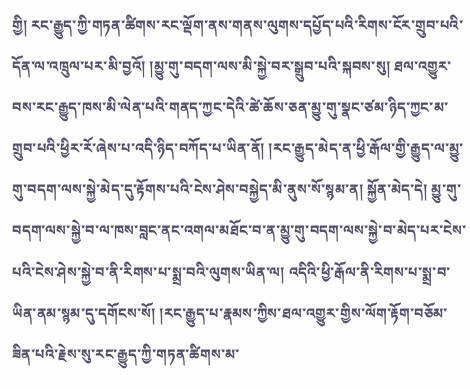གྱི། རང་རྒྱུད་ཀྱི་གཏན་ཚིགས་རང་ལྡོག་ནས་གནས་ལུགས་དཔྱོད་པའི་རིགས་ངོར་གྲུབ་པའི་དོན་ལ་འཁྲུལ་པར་མི་བྱའོ། །མྱུ་གུ་བདག་ལས་མི་སྐྱེ་བར་སྒྲུབ་པའི་སྐབས་སུ། ཐལ་འགྱུར་བས་རང་རྒྱུད་ཁས་མི་ལེན་པའི་གནད་ཀྱང་དེའི་ཚེ་ཆོས་ཅན་མྱུ་གུ་སྣང་ཙམ་ཉིད་ཀྱང་མ་གྲུབ་པའི་ཕྱིར་རོ་ཞེས་པ་འདི་ཉིད་བཀོད་པ་ཡིན་ནོ། །རང་རྒྱུད་མེད་ན་ཕྱི་རྒོལ་གྱི་རྒྱུད་ལ་མྱུ་གུ་བདག་ལས་སྐྱེ་མེད་དུ་རྟོགས་པའི་ངེས་ཤེས་བསྐྱེད་མི་ནུས་སོ་སྙམ་ན། སྐྱོན་མེད་དེ། མྱུ་གུ་བདག་ལས་སྐྱེ་བ་ལ་ཁས་བླང་ནང་འགལ་མཐོང་བ་ན་མྱུ་གུ་བདག་ལས་སྐྱེ་བ་མེད་པར་ངེས་པའི་ངེས་ཤེས་སྐྱེ་བ་ནི་རིགས་པ་སྨྲ་བའི་ལུགས་ཡིན་ལ། འདིའི་ཕྱི་རྒོལ་ནི་རིགས་པ་སྨྲ་བ་ཡིན་ནམ་སྙམ་དུ་དགོངས་སོ། །རང་རྒྱུད་པ་རྣམས་ཀྱིས་ཐལ་འགྱུར་གྱིས་ལོག་རྟོག་བཅོམ་ཟིན་པའི་རྗེས་སུ་རང་རྒྱུད་ཀྱི་གཏན་ཚིགས་མ་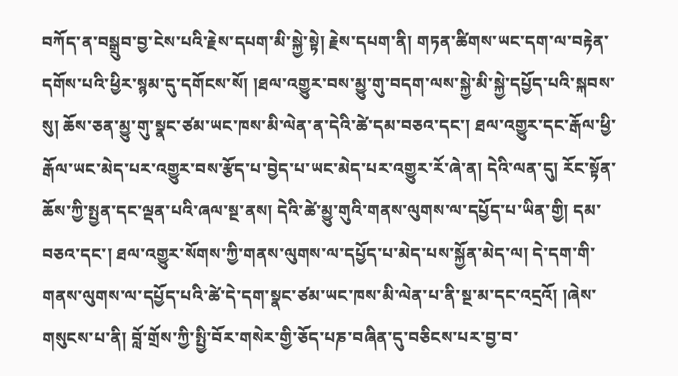བཀོད་ན་བསྒྲུབ་བྱ་ངེས་པའི་རྗེས་དཔག་མི་སྐྱེ་སྟེ། རྗེས་དཔག་ནི། གཏན་ཚིགས་ཡང་དག་ལ་བརྟེན་དགོས་པའི་ཕྱིར་སྙམ་དུ་དགོངས་སོ། །ཐལ་འགྱུར་བས་མྱུ་གུ་བདག་ལས་སྐྱེ་མི་སྐྱེ་དཔྱོད་པའི་སྐབས་སུ། ཆོས་ཅན་མྱུ་གུ་སྣང་ཙམ་ཡང་ཁས་མི་ལེན་ན་དེའི་ཚེ་དམ་བཅའ་དང་། ཐལ་འགྱུར་དང་རྒོལ་ཕྱི་རྒོལ་ཡང་མེད་པར་འགྱུར་བས་རྩོད་པ་བྱེད་པ་ཡང་མེད་པར་འགྱུར་རོ་ཞེ་ན། དེའི་ལན་དུ། རོང་སྟོན་ཆོས་ཀྱི་སྤྱན་དང་ལྡན་པའི་ཞལ་སྔ་ནས། དེའི་ཚེ་མྱུ་གུའི་གནས་ལུགས་ལ་དཔྱོད་པ་ཡིན་གྱི། དམ་བཅའ་དང་། ཐལ་འགྱུར་སོགས་ཀྱི་གནས་ལུགས་ལ་དཔྱོད་པ་མེད་པས་སྐྱོན་མེད་ལ། དེ་དག་གི་གནས་ལུགས་ལ་དཔྱོད་པའི་ཚེ་དེ་དག་སྣང་ཙམ་ཡང་ཁས་མི་ལེན་པ་ནི་སྔ་མ་དང་འདྲའོ། །ཞེས་གསུངས་པ་ནི། བློ་གྲོས་ཀྱི་སྤྱི་བོར་གསེར་གྱི་ཅོད་པཎ་བཞིན་དུ་བཅིངས་པར་བྱ་བ་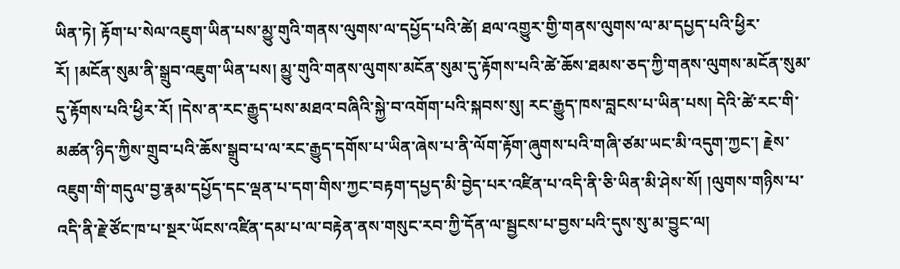ཡིན་ཏེ། རྟོག་པ་སེལ་འཇུག་ཡིན་པས་མྱུ་གུའི་གནས་ལུགས་ལ་དཔྱོད་པའི་ཚེ། ཐལ་འགྱུར་གྱི་གནས་ལུགས་ལ་མ་དཔྱད་པའི་ཕྱིར་རོ། །མངོན་སུམ་ནི་སྒྲུབ་འཇུག་ཡིན་པས། མྱུ་གུའི་གནས་ལུགས་མངོན་སུམ་དུ་རྟོགས་པའི་ཚེ་ཆོས་ཐམས་ཅད་ཀྱི་གནས་ལུགས་མངོན་སུམ་དུ་རྟོགས་པའི་ཕྱིར་རོ། །དེས་ན་རང་རྒྱུད་པས་མཐའ་བཞིའི་སྐྱེ་བ་འགོག་པའི་སྐབས་སུ། རང་རྒྱུད་ཁས་བླངས་པ་ཡིན་པས། དེའི་ཚེ་རང་གི་མཚན་ཉིད་ཀྱིས་གྲུབ་པའི་ཆོས་སྒྲུབ་པ་ལ་རང་རྒྱུད་དགོས་པ་ཡིན་ཞེས་པ་ནི་ལོག་རྟོག་ཞུགས་པའི་གཞི་ཙམ་ཡང་མི་འདུག་ཀྱང་། རྗེས་འཇུག་གི་གདུལ་བྱ་རྣམ་དཔྱོད་དང་ལྡན་པ་དག་གིས་ཀྱང་བརྟག་དཔྱད་མི་བྱེད་པར་འཛིན་པ་འདི་ནི་ཅི་ཡིན་མི་ཤེས་སོ། །ལུགས་གཉིས་པ་འདི་ནི་རྗེ་ཙོང་ཁ་པ་སྔར་ཡོངས་འཛིན་དམ་པ་ལ་བརྟེན་ནས་གསུང་རབ་ཀྱི་དོན་ལ་སྦྱངས་པ་བྱས་པའི་དུས་སུ་མ་བྱུང་ལ།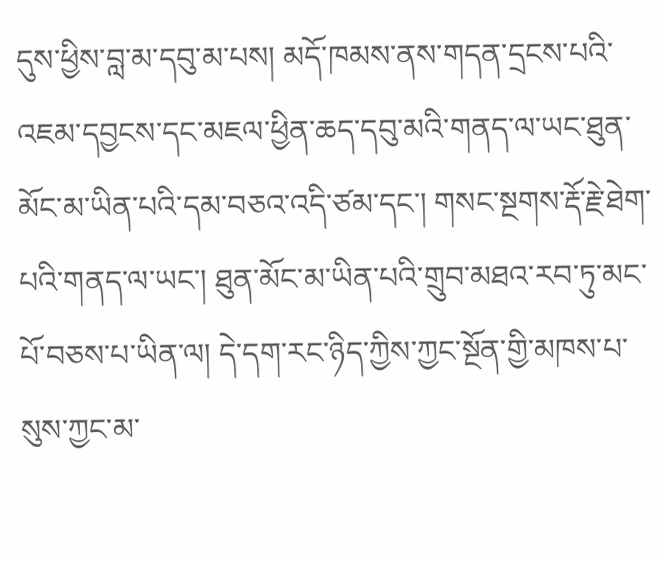དུས་ཕྱིས་བླ་མ་དབུ་མ་པས། མདོ་ཁམས་ནས་གདན་དྲངས་པའི་འཇམ་དབྱངས་དང་མཇལ་ཕྱིན་ཆད་དབུ་མའི་གནད་ལ་ཡང་ཐུན་མོང་མ་ཡིན་པའི་དམ་བཅའ་འདི་ཙམ་དང་། གསང་སྔགས་རྡོ་རྗེ་ཐེག་པའི་གནད་ལ་ཡང་། ཐུན་མོང་མ་ཡིན་པའི་གྲུབ་མཐའ་རབ་ཏུ་མང་པོ་བཅས་པ་ཡིན་ལ། དེ་དག་རང་ཉིད་ཀྱིས་ཀྱང་སྔོན་གྱི་མཁས་པ་སུས་ཀྱང་མ་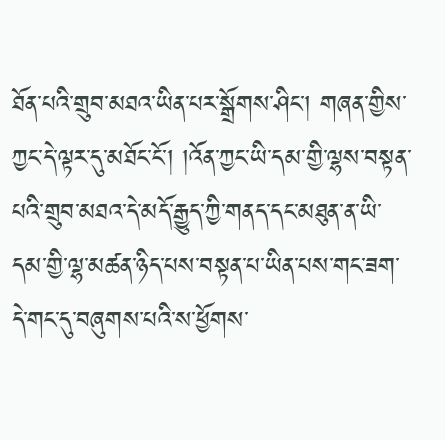ཐོན་པའི་གྲུབ་མཐའ་ཡིན་པར་སྒྲོགས་ཤིང་། གཞན་གྱིས་ཀྱང་དེ་ལྟར་དུ་མཐོང་ངོ་། །འོན་ཀྱང་ཡི་དམ་གྱི་ལྷས་བསྟན་པའི་གྲུབ་མཐའ་དེ་མདོ་རྒྱུད་ཀྱི་གནད་དང་མཐུན་ན་ཡི་དམ་གྱི་ལྷ་མཚན་ཉིད་པས་བསྟན་པ་ཡིན་པས་གང་ཟག་དེ་གང་དུ་བཞུགས་པའི་ས་ཕྱོགས་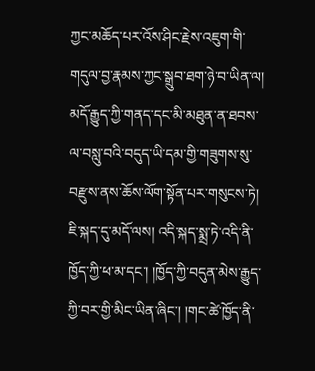ཀྱང་མཆོད་པར་འོས་ཤིང་རྗེས་འཇུག་གི་གདུལ་བྱ་རྣམས་ཀྱང་སྒྲུབ་ཐག་ཉེ་བ་ཡིན་ལ། མདོ་རྒྱུད་ཀྱི་གནད་དང་མི་མཐུན་ན་ཐབས་ལ་བསླུ་བའི་བདུད་ཡི་དམ་གྱི་གཟུགས་སུ་བརྫུས་ནས་ཆོས་ལོག་སྟོན་པར་གསུངས་ཏེ། ཇི་སྐད་དུ་མདོ་ལས། འདི་སྐད་སྨྲ་ཏེ་འདི་ནི་ཁྱོད་ཀྱི་ཕ་མ་དང་། །ཁྱོད་ཀྱི་བདུན་མེས་རྒྱུད་ཀྱི་བར་གྱི་མིང་ཡིན་ཞིང་། །གང་ཚེ་ཁྱོད་ནི་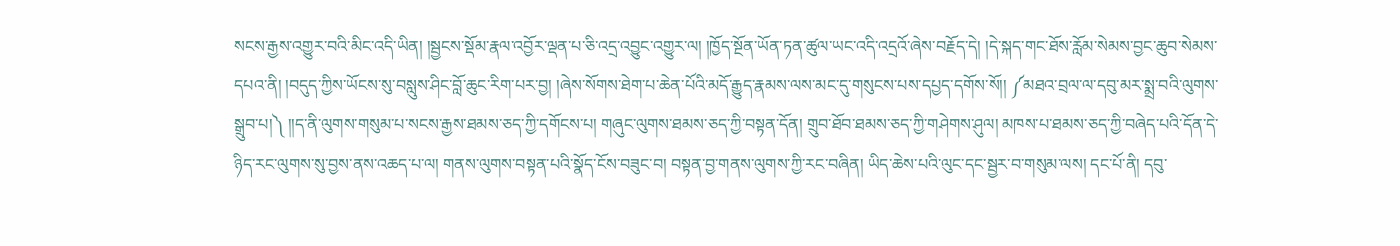སངས་རྒྱས་འགྱུར་བའི་མིང་འདི་ཡིན། །སྦྱངས་སྡོམ་རྣལ་འབྱོར་ལྡན་པ་ཅི་འདྲ་འབྱུང་འགྱུར་ལ། །ཁྱོད་སྔོན་ཡོན་ཏན་ཚུལ་ཡང་འདི་འདྲའོ་ཞེས་བརྗོད་དེ། །དེ་སྐད་གང་ཐོས་རློམ་སེམས་བྱང་ཆུབ་སེམས་དཔའ་ནི། །བདུད་ཀྱིས་ཡོངས་སུ་བསླུས་ཤིང་བློ་ཆུང་རིག་པར་བྱ། །ཞེས་སོགས་ཐེག་པ་ཆེན་པོའི་མདོ་རྒྱུད་རྣམས་ལས་མང་དུ་གསུངས་པས་དཔྱད་དགོས་སོ།། ༼མཐའ་བྲལ་ལ་དབུ་མར་སྨྲ་བའི་ལུགས་སྒྲུབ་པ།༽ །།ད་ནི་ལུགས་གསུམ་པ་སངས་རྒྱས་ཐམས་ཅད་ཀྱི་དགོངས་པ། གཞུང་ལུགས་ཐམས་ཅད་ཀྱི་བསྟན་དོན། གྲུབ་ཐོབ་ཐམས་ཅད་ཀྱི་གཤེགས་ཤུལ། མཁས་པ་ཐམས་ཅད་ཀྱི་བཞེད་པའི་དོན་དེ་ཉིད་རང་ལུགས་སུ་བྱས་ནས་འཆད་པ་ལ། གནས་ལུགས་བསྟན་པའི་སྣོད་ངོས་བཟུང་བ། བསྟན་བྱ་གནས་ལུགས་ཀྱི་རང་བཞིན། ཡིད་ཆེས་པའི་ལུང་དང་སྦྱར་བ་གསུམ་ལས། དང་པོ་ནི། དབུ་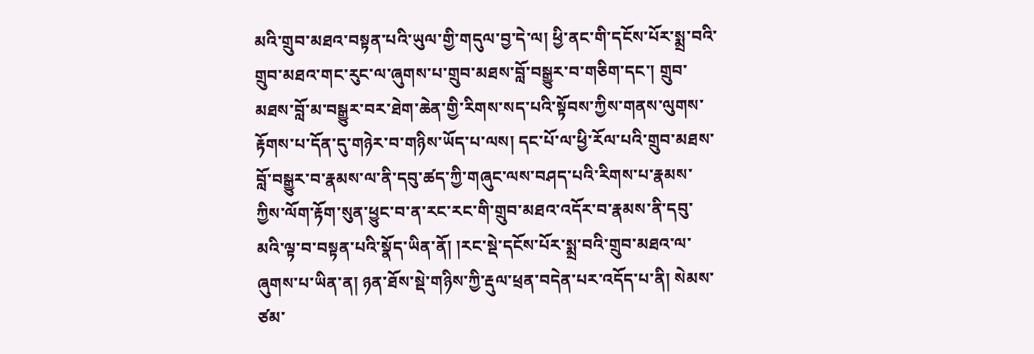མའི་གྲུབ་མཐའ་བསྟན་པའི་ཡུལ་གྱི་གདུལ་བྱ་དེ་ལ། ཕྱི་ནང་གི་དངོས་པོར་སྨྲ་བའི་གྲུབ་མཐའ་གང་རུང་ལ་ཞུགས་པ་གྲུབ་མཐས་བློ་བསྒྱུར་བ་གཅིག་དང་། གྲུབ་མཐས་བློ་མ་བསྒྱུར་བར་ཐེག་ཆེན་གྱི་རིགས་སད་པའི་སྟོབས་ཀྱིས་གནས་ལུགས་རྟོགས་པ་དོན་དུ་གཉེར་བ་གཉིས་ཡོད་པ་ལས། དང་པོ་ལ་ཕྱི་རོལ་པའི་གྲུབ་མཐས་བློ་བསྒྱུར་བ་རྣམས་ལ་ནི་དབུ་ཚད་ཀྱི་གཞུང་ལས་བཤད་པའི་རིགས་པ་རྣམས་ཀྱིས་ལོག་རྟོག་སུན་ཕྱུང་བ་ན་རང་རང་གི་གྲུབ་མཐའ་འདོར་བ་རྣམས་ནི་དབུ་མའི་ལྟ་བ་བསྟན་པའི་སྣོད་ཡིན་ནོ། །རང་སྡེ་དངོས་པོར་སྨྲ་བའི་གྲུབ་མཐའ་ལ་ཞུགས་པ་ཡིན་ན། ཉན་ཐོས་སྡེ་གཉིས་ཀྱི་རྡུལ་ཕྲན་བདེན་པར་འདོད་པ་ནི། སེམས་ཙམ་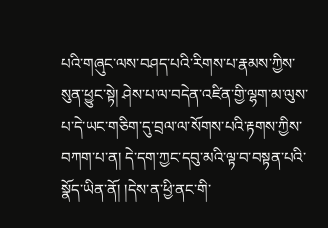པའི་གཞུང་ལས་བཤད་པའི་རིགས་པ་རྣམས་ཀྱིས་སུན་ཕྱུང་སྟེ། ཤེས་པ་ལ་བདེན་འཛིན་གྱི་ལྷག་མ་ལུས་པ་དེ་ཡང་གཅིག་དུ་བྲལ་ལ་སོགས་པའི་རྟགས་ཀྱིས་བཀག་པ་ན། དེ་དག་ཀྱང་དབུ་མའི་ལྟ་བ་བསྟན་པའི་སྣོད་ཡིན་ནོ། །དེས་ན་ཕྱི་ནང་གི་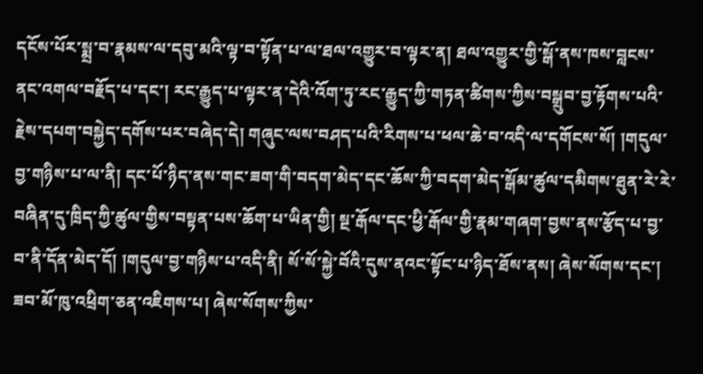དངོས་པོར་སྨྲ་བ་རྣམས་ལ་དབུ་མའི་ལྟ་བ་སྟོན་པ་ལ་ཐལ་འགྱུར་བ་ལྟར་ན། ཐལ་འགྱུར་གྱི་སྒོ་ནས་ཁས་བླངས་ནང་འགལ་བརྗོད་པ་དང་། རང་རྒྱུད་པ་ལྟར་ན་དེའི་འོག་ཏུ་རང་རྒྱུད་ཀྱི་གཏན་ཚིགས་ཀྱིས་བསྒྲུབ་བྱ་རྟོགས་པའི་རྗེས་དཔག་བསྐྱེད་དགོས་པར་བཞེད་དེ། གཞུང་ལས་བཤད་པའི་རིགས་པ་ཕལ་ཆེ་བ་འདི་ལ་དགོངས་སོ། །གདུལ་བྱ་གཉིས་པ་ལ་ནི། དང་པོ་ཉིད་ནས་གང་ཟག་གི་བདག་མེད་དང་ཆོས་ཀྱི་བདག་མེད་སྒོམ་ཚུལ་དམིགས་ཐུན་རེ་རེ་བཞིན་དུ་ཁྲིད་ཀྱི་ཚུལ་གྱིས་བསྟན་པས་ཆོག་པ་ཡིན་གྱི། སྔ་རྒོལ་དང་ཕྱི་རྒོལ་གྱི་རྣམ་གཞག་བྱས་ནས་རྩོད་པ་བྱ་བ་ནི་དོན་མེད་དོ། །གདུལ་བྱ་གཉིས་པ་འདི་ནི། སོ་སོ་སྐྱེ་བོའི་དུས་ནའང་སྟོང་པ་ཉིད་ཐོས་ནས། ཞེས་སོགས་དང་། ཟབ་མོ་ཁུ་འཕྲིག་ཅན་འཇིགས་པ། ཞེས་སོགས་ཀྱིས་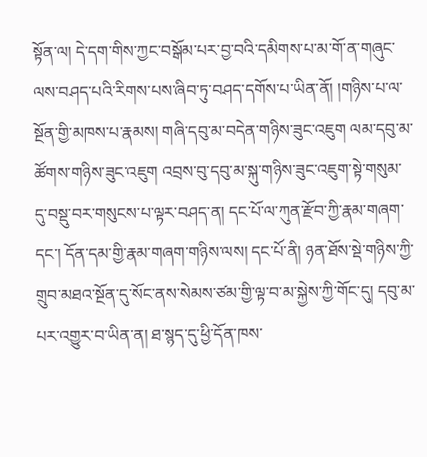སྟོན་ལ། དེ་དག་གིས་ཀྱང་བསྒོམ་པར་བྱ་བའི་དམིགས་པ་མ་གོ་ན་གཞུང་ལས་བཤད་པའི་རིགས་པས་ཞིབ་ཏུ་བཤད་དགོས་པ་ཡིན་ནོ། །གཉིས་པ་ལ་སྔོན་གྱི་མཁས་པ་རྣམས། གཞི་དབུ་མ་བདེན་གཉིས་ཟུང་འཇུག ལམ་དབུ་མ་ཚོགས་གཉིས་ཟུང་འཇུག འབྲས་བུ་དབུ་མ་སྐུ་གཉིས་ཟུང་འཇུག་སྟེ་གསུམ་དུ་བསྡུ་བར་གསུངས་པ་ལྟར་བཤད་ན། དང་པོ་ལ་ཀུན་རྫོབ་ཀྱི་རྣམ་གཞག་དང་། དོན་དམ་གྱི་རྣམ་གཞག་གཉིས་ལས། དང་པོ་ནི། ཉན་ཐོས་སྡེ་གཉིས་ཀྱི་གྲུབ་མཐའ་སྔོན་དུ་སོང་ནས་སེམས་ཙམ་གྱི་ལྟ་བ་མ་སྐྱེས་ཀྱི་གོང་དུ། དབུ་མ་པར་འགྱུར་བ་ཡིན་ན། ཐ་སྙད་དུ་ཕྱི་དོན་ཁས་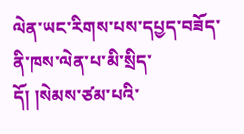ལེན་ཡང་རིགས་པས་དཔྱད་བཟོད་ནི་ཁས་ལེན་པ་མི་སྲིད་དོ། །སེམས་ཙམ་པའི་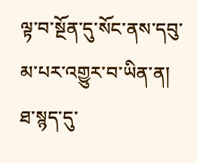ལྟ་བ་སྔོན་དུ་སོང་ནས་དབུ་མ་པར་འགྱུར་བ་ཡིན་ན། ཐ་སྙད་དུ་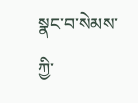སྣང་བ་སེམས་ཀྱི་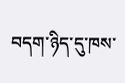བདག་ཉིད་དུ་ཁས་